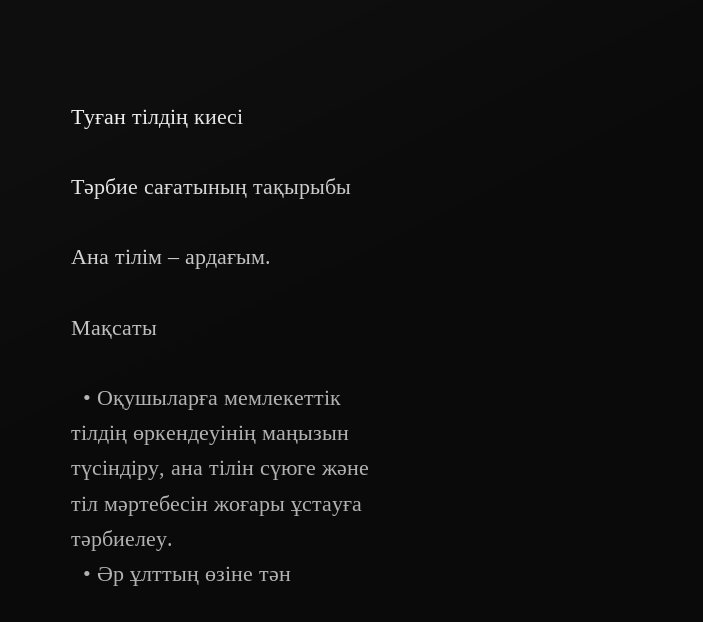Туған тілдің киесі

Тәрбие сағатының тақырыбы

Ана тілім – ардағым.

Мақсаты

  • Оқушыларға мемлекеттік тілдің өркендеуінің маңызын түсіндіру, ана тілін сүюге және тіл мәртебесін жоғары ұстауға тәрбиелеу.
  • Әр ұлттың өзіне тән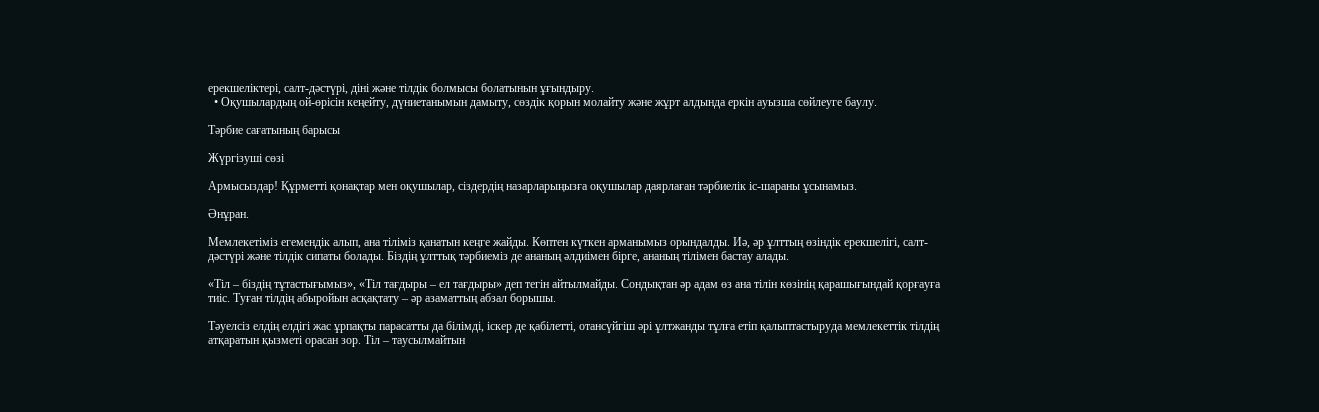ерекшеліктері, салт-дәстүрі, діні және тілдік болмысы болатынын ұғындыру.
  • Оқушылардың ой-өрісін кеңейту, дүниетанымын дамыту, сөздік қорын молайту және жұрт алдында еркін ауызша сөйлеуге баулу.

Тәрбие сағатының барысы

Жүргізуші сөзі

Армысыздар! Құрметті қонақтар мен оқушылар, сіздердің назарларыңызға оқушылар даярлаған тәрбиелік іс-шараны ұсынамыз.

Әнұран.

Мемлекетіміз егемендік алып, ана тіліміз қанатын кеңге жайды. Көптен күткен арманымыз орындалды. Иә, әр ұлттың өзіндік ерекшелігі, салт-дәстүрі және тілдік сипаты болады. Біздің ұлттық тәрбиеміз де ананың әлдиімен бірге, ананың тілімен бастау алады.

«Тіл – біздің тұтастығымыз», «Тіл тағдыры – ел тағдыры» деп тегін айтылмайды. Сондықтан әр адам өз ана тілін көзінің қарашығындай қорғауға тиіс. Туған тілдің абыройын асқақтату – әр азаматтың абзал борышы.

Тәуелсіз елдің елдігі жас ұрпақты парасатты да білімді, іскер де қабілетті, отансүйгіш әрі ұлтжанды тұлға етіп қалыптастыруда мемлекеттік тілдің атқаратын қызметі орасан зор. Тіл – таусылмайтын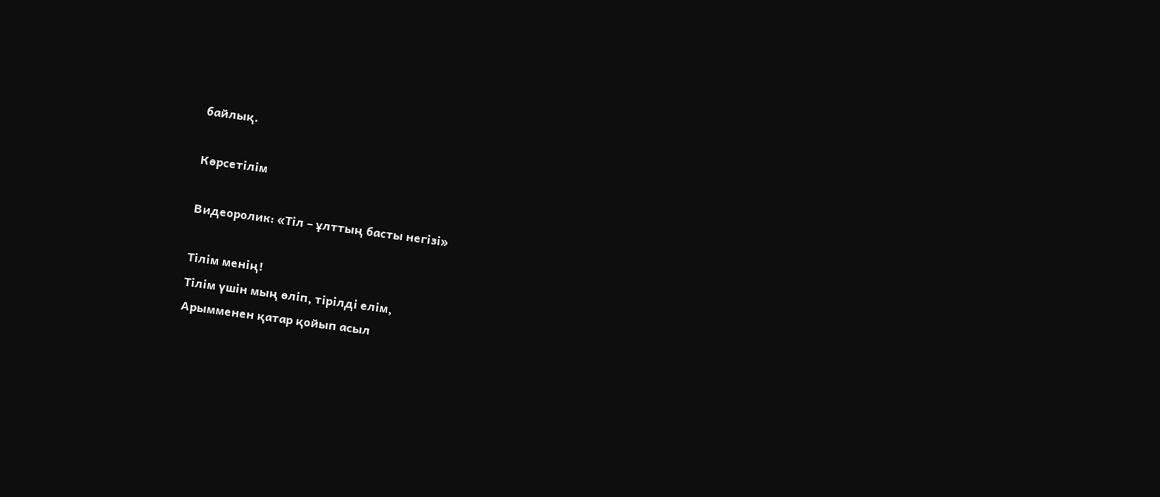байлық.

Көрсетілім

Видеоролик: «Тіл – ұлттың басты негізі»

Тілім менің!
Тілім үшін мың өліп, тірілді елім,
Арымменен қатар қойып асыл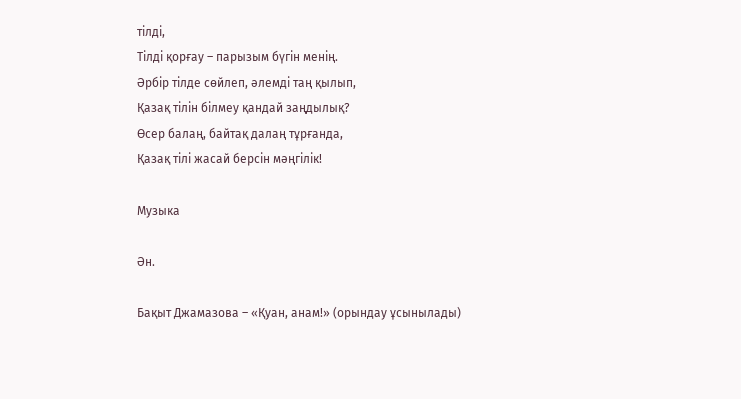тілді,
Тілді қорғау – парызым бүгін менің.
Әрбір тілде сөйлеп, әлемді таң қылып,
Қазақ тілін білмеу қандай заңдылық?
Өсер балаң, байтақ далаң тұрғанда,
Қазақ тілі жасай берсін мәңгілік!

Музыка

Ән.

Бақыт Джамазова – «Қуан, анам!» (орындау ұсынылады)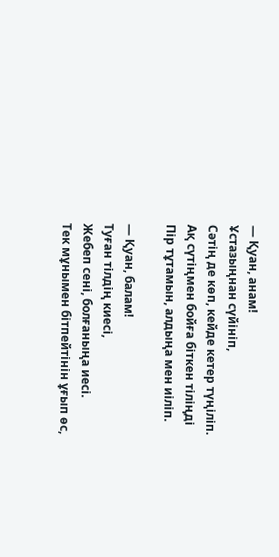— Қуан, анам!
Ұстазыңнан сүйініп,
Сәтің де көп, кейде кетер түңіліп.
Ақ сүтіңмен бойға біткен тіліңді
Пір тұтамын, алдыңа мен иіліп.

— Қуан, балам!
Туған тілдің киесі,
Жебеп сені, болғаныңа иесі.
Тек мұнымен бітпейтінін ұғып өс,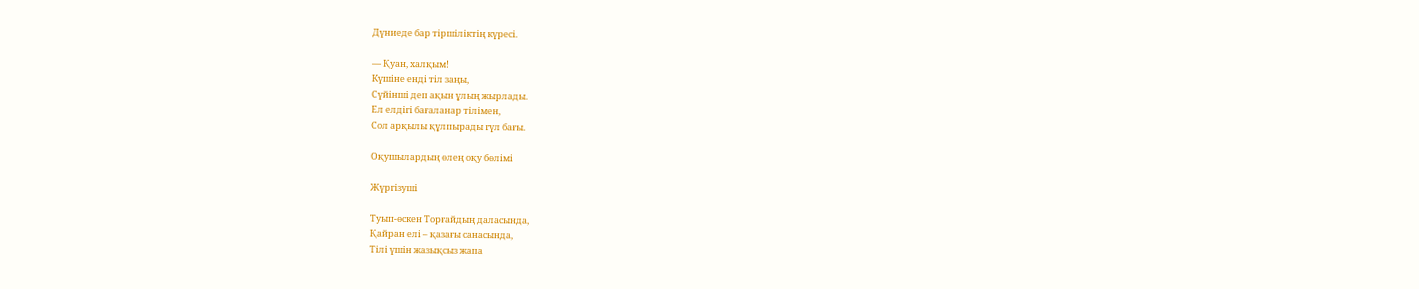Дүниеде бар тіршіліктің күресі.

— Қуан, халқым!
Күшіне енді тіл заңы,
Сүйінші деп ақын ұлың жырлады.
Ел елдігі бағаланар тілімен,
Сол арқылы құлпырады гүл бағы.

Оқушылардың өлең оқу бөлімі

Жүргізуші

Туып-өскен Торғайдың даласында,
Қайран елі – қазағы санасында,
Тілі үшін жазықсыз жапа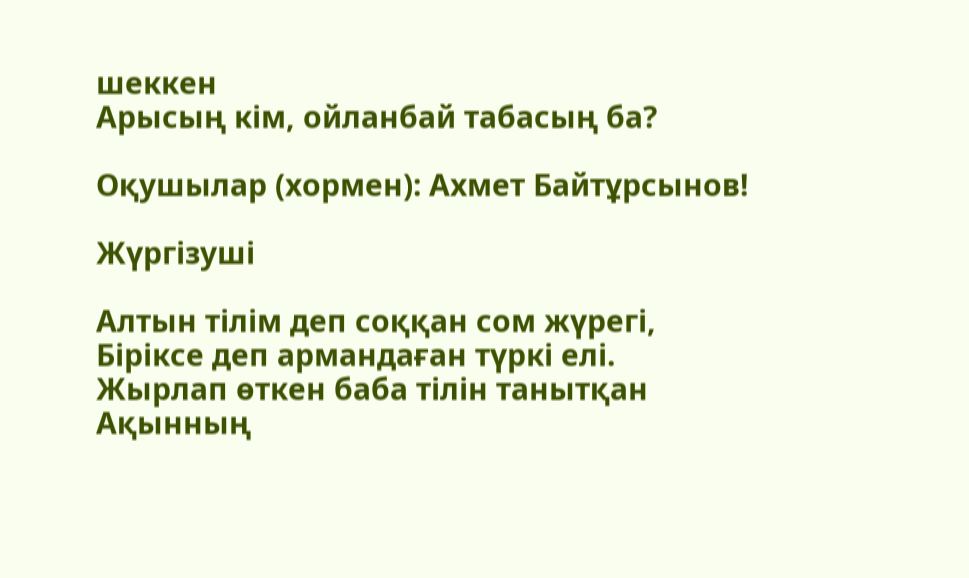шеккен
Арысың кім, ойланбай табасың ба?

Оқушылар (хормен): Ахмет Байтұрсынов!

Жүргізуші

Алтын тілім деп соққан сом жүрегі,
Біріксе деп армандаған түркі елі.
Жырлап өткен баба тілін танытқан
Ақынның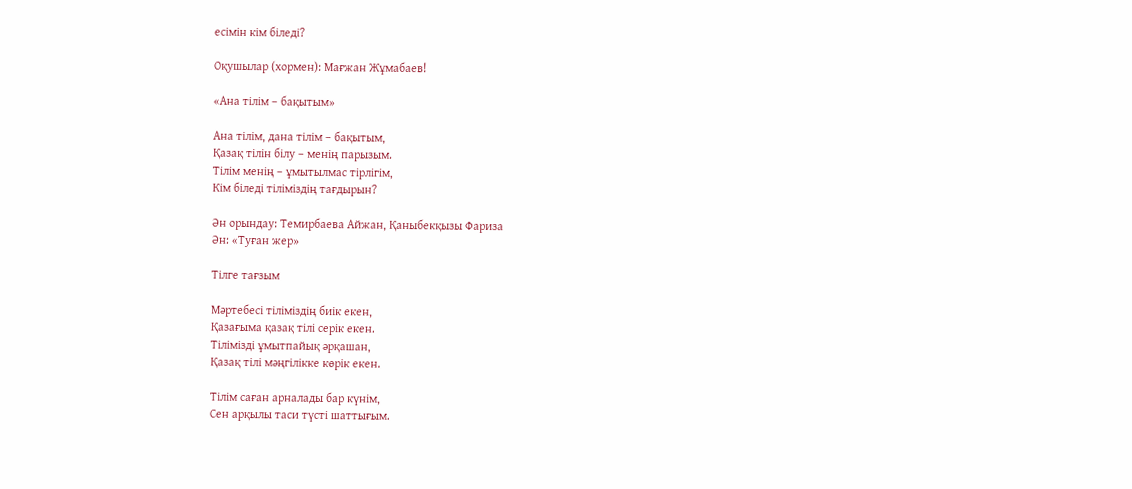есімін кім біледі?

Оқушылар (хормен): Мағжан Жұмабаев!

«Ана тілім – бақытым»

Ана тілім, дана тілім – бақытым,
Қазақ тілін білу – менің парызым.
Тілім менің – ұмытылмас тірлігім,
Кім біледі тіліміздің тағдырын?

Ән орындау: Темирбаева Айжан, Қаныбекқызы Фариза
Ән: «Туған жер»

Тілге тағзым

Мәртебесі тіліміздің биік екен,
Қазағыма қазақ тілі серік екен.
Тілімізді ұмытпайық әрқашан,
Қазақ тілі мәңгілікке көрік екен.

Тілім саған арналады бар күнім,
Сен арқылы таси түсті шаттығым.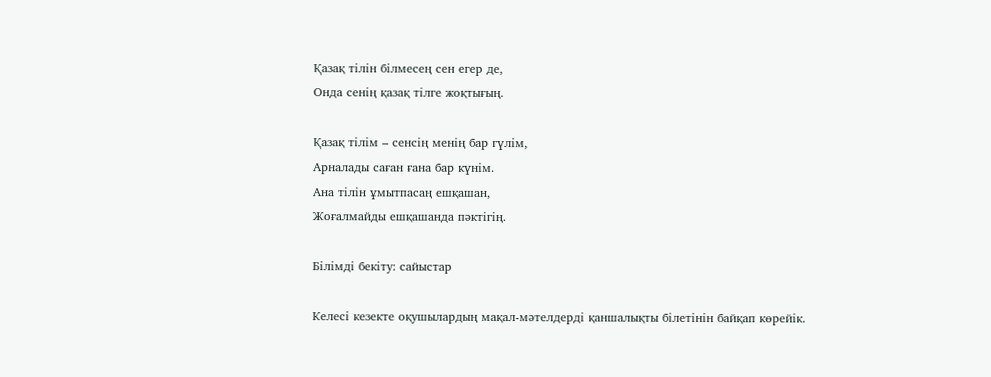Қазақ тілін білмесең сен егер де,
Онда сенің қазақ тілге жоқтығың.

Қазақ тілім – сенсің менің бар гүлім,
Арналады саған ғана бар күнім.
Ана тілін ұмытпасаң ешқашан,
Жоғалмайды ешқашанда пәктігің.

Білімді бекіту: сайыстар

Келесі кезекте оқушылардың мақал-мәтелдерді қаншалықты білетінін байқап көрейік.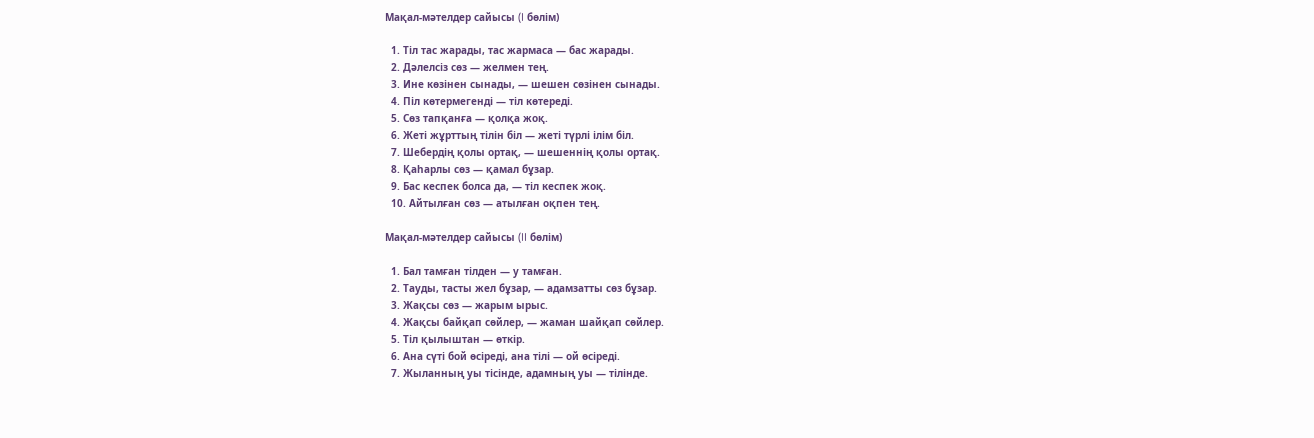Мақал-мәтелдер сайысы (I бөлім)

  1. Тіл тас жарады, тас жармаса — бас жарады.
  2. Дәлелсіз сөз — желмен тең.
  3. Ине көзінен сынады, — шешен сөзінен сынады.
  4. Піл көтермегенді — тіл көтереді.
  5. Сөз тапқанға — қолқа жоқ.
  6. Жеті жұрттың тілін біл — жеті түрлі ілім біл.
  7. Шебердің қолы ортақ, — шешеннің қолы ортақ.
  8. Қаһарлы сөз — қамал бұзар.
  9. Бас кеспек болса да, — тіл кеспек жоқ.
  10. Айтылған сөз — атылған оқпен тең.

Мақал-мәтелдер сайысы (II бөлім)

  1. Бал тамған тілден — у тамған.
  2. Тауды, тасты жел бұзар, — адамзатты сөз бұзар.
  3. Жақсы сөз — жарым ырыс.
  4. Жақсы байқап сөйлер, — жаман шайқап сөйлер.
  5. Тіл қылыштан — өткір.
  6. Ана сүті бой өсіреді, ана тілі — ой өсіреді.
  7. Жыланның уы тісінде, адамның уы — тілінде.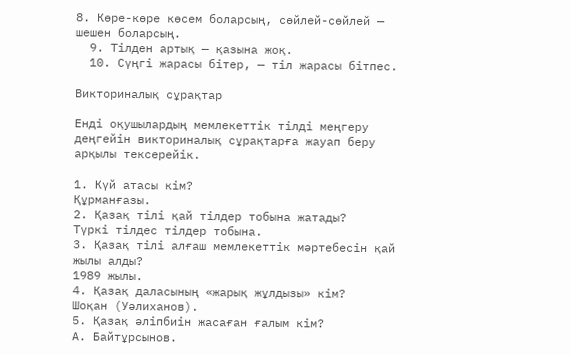8. Көре-көре көсем боларсың, сөйлей-сөйлей — шешен боларсың.
  9. Тілден артық — қазына жоқ.
  10. Сүңгі жарасы бітер, — тіл жарасы бітпес.

Викториналық сұрақтар

Енді оқушылардың мемлекеттік тілді меңгеру деңгейін викториналық сұрақтарға жауап беру арқылы тексерейік.

1. Күй атасы кім?
Құрманғазы.
2. Қазақ тілі қай тілдер тобына жатады?
Түркі тілдес тілдер тобына.
3. Қазақ тілі алғаш мемлекеттік мәртебесін қай жылы алды?
1989 жылы.
4. Қазақ даласының «жарық жұлдызы» кім?
Шоқан (Уәлиханов).
5. Қазақ әліпбиін жасаған ғалым кім?
А. Байтұрсынов.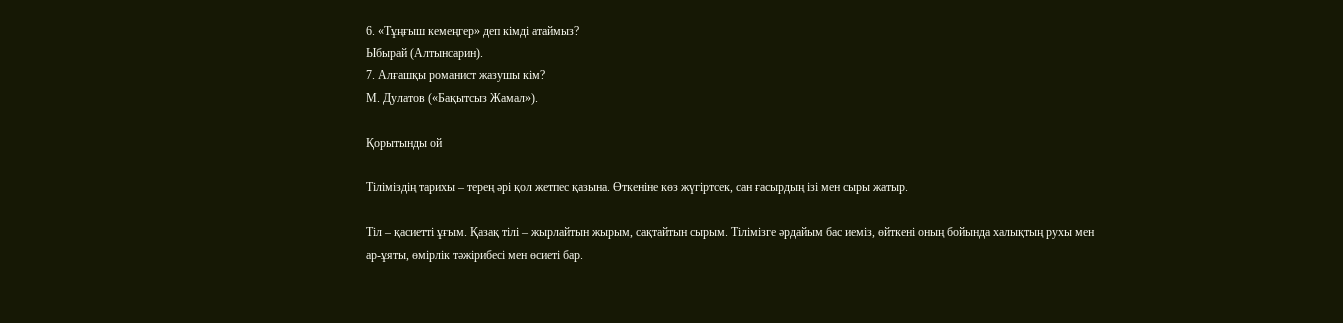6. «Тұңғыш кемеңгер» деп кімді атаймыз?
Ыбырай (Алтынсарин).
7. Алғашқы романист жазушы кім?
М. Дулатов («Бақытсыз Жамал»).

Қорытынды ой

Тіліміздің тарихы – терең әрі қол жетпес қазына. Өткеніне көз жүгіртсек, сан ғасырдың ізі мен сыры жатыр.

Тіл – қасиетті ұғым. Қазақ тілі – жырлайтын жырым, сақтайтын сырым. Тілімізге әрдайым бас иеміз, өйткені оның бойында халықтың рухы мен ар-ұяты, өмірлік тәжірибесі мен өсиеті бар.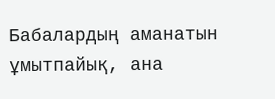Бабалардың аманатын ұмытпайық, ана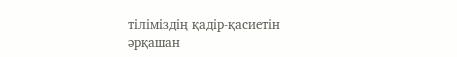тіліміздің қадір-қасиетін әрқашан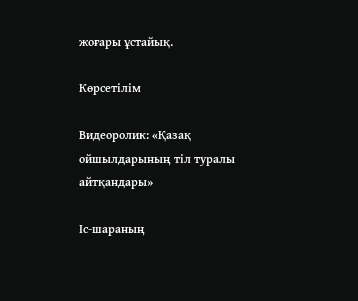жоғары ұстайық.

Көрсетілім

Видеоролик: «Қазақ ойшылдарының тіл туралы айтқандары»

Іс-шараның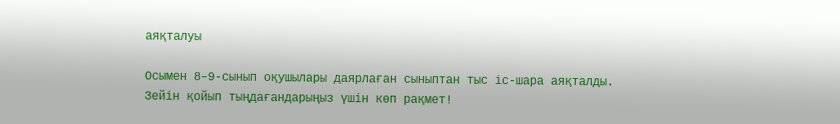аяқталуы

Осымен 8–9-сынып оқушылары даярлаған сыныптан тыс іс-шара аяқталды. Зейін қойып тыңдағандарыңыз үшін көп рақмет!